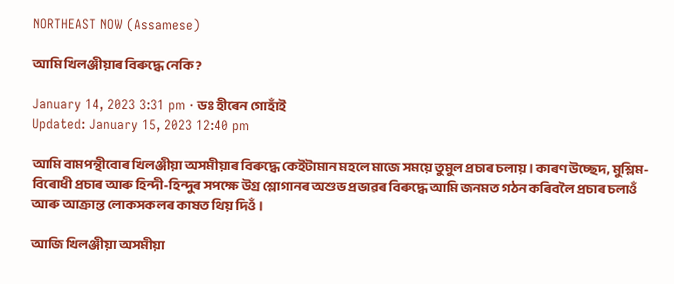NORTHEAST NOW (Assamese)

আমি খিলঞ্জীয়াৰ বিৰুদ্ধে নেকি?

January 14, 2023 3:31 pm · ডঃ হীৰেন গোহাঁই
Updated: January 15, 2023 12:40 pm

আমি বামপন্থীবোৰ খিলঞ্জীয়া অসমীয়াৰ বিৰুদ্ধে কেইটামান মহলে মাজে সময়ে তুমুল প্ৰচাৰ চলায়। কাৰণ উচ্ছেদ, মুশ্লিম-বিৰোধী প্ৰচাৰ আৰু হিন্দী-হিন্দুৰ সপক্ষে উগ্ৰ শ্লোগানৰ অশুভ প্ৰভাৱৰ বিৰুদ্ধে আমি জনমত গঠন কৰিবলৈ প্ৰচাৰ চলাওঁ আৰু আক্ৰান্ত লোকসকলৰ কাষত থিয় দিওঁ।

আজি খিলঞ্জীয়া অসমীয়া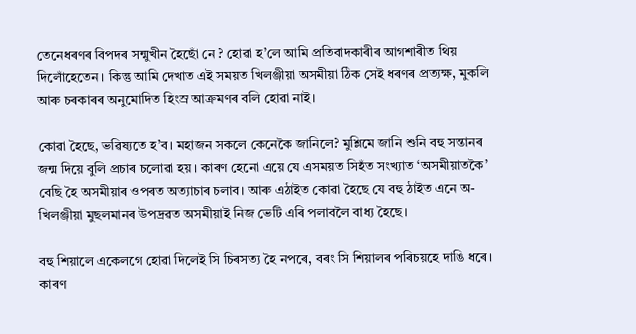তেনেধৰণৰ বিপদৰ সন্মুখীন হৈছোঁ নে ? হোৱা হ’লে আমি প্ৰতিবাদকাৰীৰ আগশাৰীত থিয় দিলোঁহেতেন। কিন্তু আমি দেখাত এই সময়ত খিলঞ্জীয়া অসমীয়া ঠিক সেই ধৰণৰ প্ৰত্যক্ষ, মুকলি আৰু চৰকাৰৰ অনুমোদিত হিংস্ৰ আক্ৰমণৰ বলি হোৱা নাই।

কোৱা হৈছে, ভৱিষ্যতে হ’ব। মহাজন সকলে কেনেকৈ জানিলে? মুশ্লিমে জানি শুনি বহু সন্তানৰ জন্ম দিয়ে বুলি প্ৰচাৰ চলোৱা হয়। কাৰণ হেনো এয়ে যে এসময়ত সিহঁত সংখ্যাত ‘অসমীয়াতকৈ’ বেছি হৈ অসমীয়াৰ ওপৰত অত্যাচাৰ চলাব। আৰু এঠাইত কোৱা হৈছে যে বহু ঠাইত এনে অ-খিলঞ্জীয়া মুছলমানৰ উপদ্ৰৱত অসমীয়াই নিজ ভেটি এৰি পলাবলৈ বাধ্য হৈছে।

বহু শিয়ালে একেলগে হোৱা দিলেই সি চিৰসত্য হৈ নপৰে, বৰং সি শিয়ালৰ পৰিচয়হে দাঙি ধৰে। কাৰণ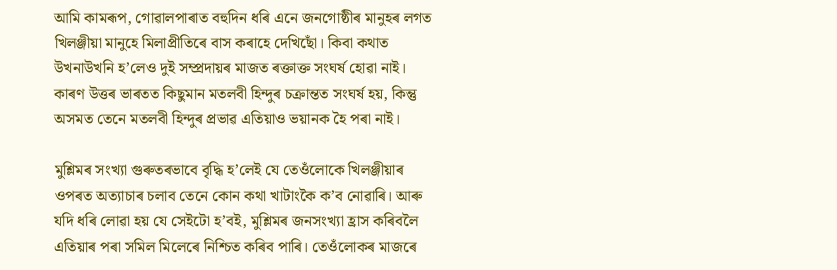আমি কামৰূপ, গোৱালপাৰাত বহুদিন ধৰি এনে জনগোষ্ঠীৰ মানুহৰ লগত খিলঞ্জীয়া মানুহে মিলাপ্ৰীতিৰে বাস কৰাহে দেখিছোঁ। কিবা কথাত উখনাউখনি হ’লেও দুই সম্প্ৰদায়ৰ মাজত ৰক্তাক্ত সংঘৰ্ষ হোৱা নাই। কাৰণ উত্তৰ ভাৰতত কিছুমান মতলবী হিন্দুৰ চক্ৰান্তত সংঘৰ্ষ হয়, কিন্তু অসমত তেনে মতলবী হিন্দুৰ প্ৰভাৱ এতিয়াও ভয়ানক হৈ পৰা নাই।

মুশ্লিমৰ সংখ্যা গুৰুতৰভাবে বৃদ্ধি হ’লেই যে তেওঁলোকে খিলঞ্জীয়াৰ ওপৰত অত্যাচাৰ চলাব তেনে কোন কথা খাটাংকৈ ক’ব নোৱাৰি। আৰু যদি ধৰি লোৱা হয় যে সেইটো হ’বই, মুশ্লিমৰ জনসংখ্যা হ্ৰাস কৰিবলৈ এতিয়াৰ পৰা সমিল মিলেৰে নিশ্চিত কৰিব পাৰি। তেওঁলোকৰ মাজৰে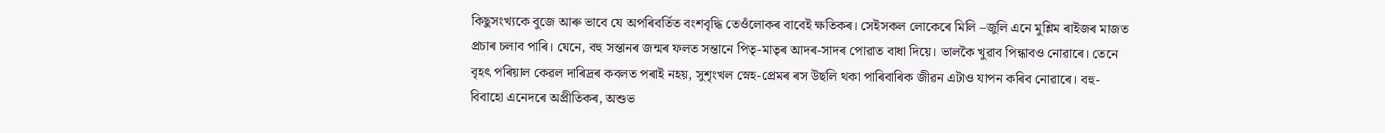কিছুসংখ্যকে বুজে আৰু ভাবে যে অপৰিবৰ্তিত বংশবৃদ্ধি তেওঁলোকৰ বাবেই ক্ষতিকৰ। সেইসকল লোকেৰে মিলি –জুলি এনে মুশ্লিম ৰাইজৰ মাজত প্ৰচাৰ চলাব পাৰি। যেনে, বহু সন্তানৰ জন্মৰ ফলত সন্তানে পিতৃ-মাতৃৰ আদৰ-সাদৰ পোৱাত বাধা দিয়ে। ভালকৈ খুৱাব পিন্ধাবও নোৱাৰে। তেনে বৃহৎ পৰিয়াল কেৱল দাৰিদ্ৰৰ কবলত পৰাই নহয়, সুশৃংখল স্নেহ-প্ৰেমৰ ৰস উছলি থকা পাৰিবাৰিক জীৱন এটাও যাপন কৰিব নোৱাৰে। বহু-বিবাহো এনেদৰে অপ্ৰীতিকৰ, অশুভ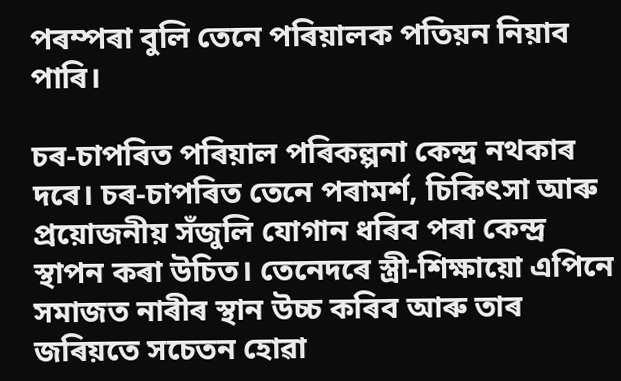পৰম্পৰা বুলি তেনে পৰিয়ালক পতিয়ন নিয়াব পাৰি।

চৰ-চাপৰিত পৰিয়াল পৰিকল্পনা কেন্দ্ৰ নথকাৰ দৰে। চৰ-চাপৰিত তেনে পৰামৰ্শ, চিকিৎসা আৰু প্ৰয়োজনীয় সঁজুলি যোগান ধৰিব পৰা কেন্দ্ৰ স্থাপন কৰা উচিত। তেনেদৰে স্ত্ৰী-শিক্ষায়ো এপিনে সমাজত নাৰীৰ স্থান উচ্চ কৰিব আৰু তাৰ জৰিয়তে সচেতন হোৱা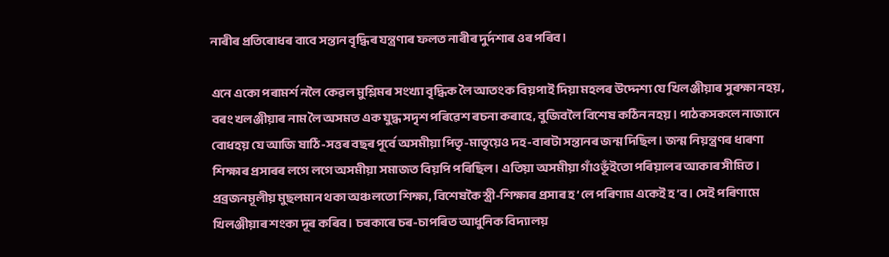নাৰীৰ প্ৰতিৰোধৰ বাবে সন্তান বৃদ্ধিৰ যন্ত্ৰণাৰ ফলত নাৰীৰ দুৰ্দশাৰ ওৰ পৰিব।

এনে একো পৰামৰ্শ নলৈ কেৱল মুশ্লিমৰ সংখ্যা বৃদ্ধিক লৈ আতংক বিয়পাই দিয়া মহলৰ উদ্দেশ্য যে খিলঞ্জীয়াৰ সুৰক্ষা নহয়, বৰং খলঞ্জীয়াৰ নাম লৈ অসমত এক যুদ্ধ সদৃশ পৰিৱেশ ৰচনা কৰাহে, বুজিবলৈ বিশেষ কঠিন নহয়। পাঠকসকলে নাজানে বোধহয় যে আজি ষাঠি-সত্তৰ বছৰ পূৰ্বে অসমীয়া পিতৃ-মাতৃয়েও দহ-বাৰটা সন্তানৰ জন্ম দিছিল। জন্ম নিয়ন্ত্ৰণৰ ধাৰণা শিক্ষাৰ প্ৰসাৰৰ লগে লগে অসমীয়া সমাজত বিয়পি পৰিছিল। এতিয়া অসমীয়া গাঁওভূঁইতো পৰিয়ালৰ আকাৰ সীমিত। প্ৰব্ৰজনমূলীয় মুছলমান থকা অঞ্চলতো শিক্ষা, বিশেষকৈ স্ত্ৰী-শিক্ষাৰ প্ৰসাৰ হ’লে পৰিণাম একেই হ’ব। সেই পৰিণামে খিলঞ্জীয়াৰ শংকা দূৰ কৰিব। চৰকাৰে চৰ-চাপৰিত আধুনিক বিদ্যালয়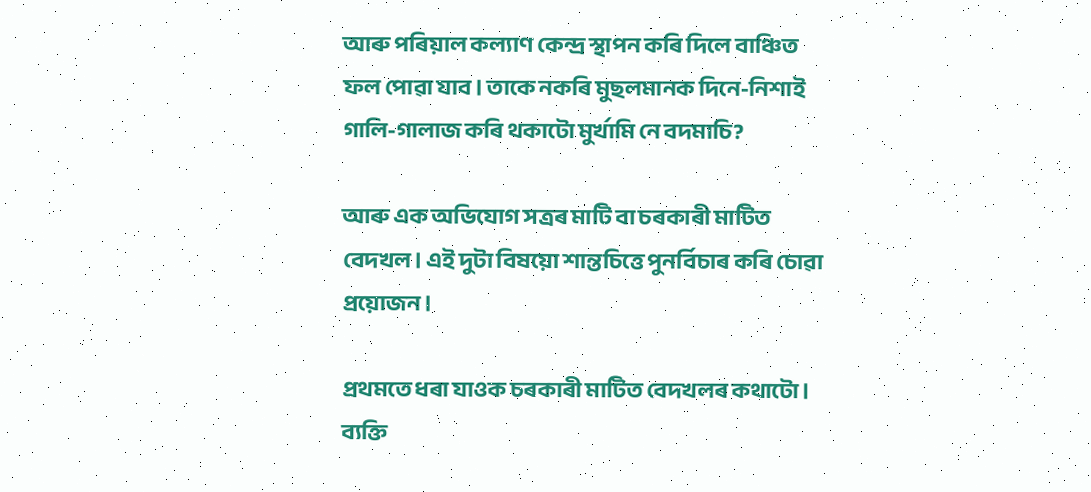আৰু পৰিয়াল কল্যাণ কেন্দ্ৰ স্থাপন কৰি দিলে বাঞ্চিত ফল পোৱা যাব। তাকে নকৰি মুছলমানক দিনে-নিশাই গালি-গালাজ কৰি থকাটো মুৰ্খামি নে বদমাচি?

আৰু এক অভিযোগ সত্ৰৰ মাটি বা চৰকাৰী মাটিত বেদখল। এই দুটা বিষয়ো শান্তচিত্তে পুনৰ্বিচাৰ কৰি চোৱা প্ৰয়োজন।

প্ৰথমতে ধৰা যাওক চৰকাৰী মাটিত বেদখলৰ কথাটো। ব্যক্তি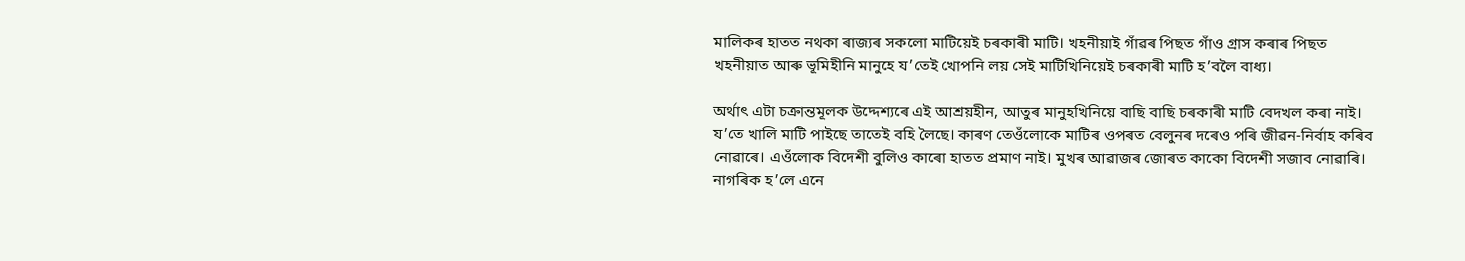মালিকৰ হাতত নথকা ৰাজ্যৰ সকলো মাটিয়েই চৰকাৰী মাটি। খহনীয়াই গাঁৱৰ পিছত গাঁও গ্ৰাস কৰাৰ পিছত খহনীয়াত আৰু ভূমিহীনি মানুহে য’তেই খোপনি লয় সেই মাটিখিনিয়েই চৰকাৰী মাটি হ’বলৈ বাধ্য।

অৰ্থাৎ এটা চক্ৰান্তমূলক উদ্দেশ্যৰে এই আশ্ৰয়হীন, আতুৰ মানুহখিনিয়ে বাছি বাছি চৰকাৰী মাটি বেদখল কৰা নাই। য’তে খালি মাটি পাইছে তাতেই বহি লৈছে। কাৰণ তেওঁলোকে মাটিৰ ওপৰত বেলুনৰ দৰেও পৰি জীৱন-নিৰ্বাহ কৰিব নোৱাৰে। এওঁলোক বিদেশী বুলিও কাৰো হাতত প্ৰমাণ নাই। মুখৰ আৱাজৰ জোৰত কাকো বিদেশী সজাব নোৱাৰি। নাগৰিক হ’লে এনে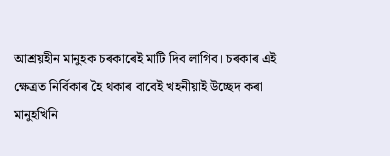আশ্ৰয়হীন মানুহক চৰকাৰেই মাটি দিব লাগিব। চৰকাৰ এই ক্ষেত্ৰত নিৰ্বিকাৰ হৈ থকাৰ বাবেই খহনীয়াই উচ্ছেদ কৰা মানুহখিনি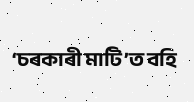‘চৰকাৰী মাটি’ত বহি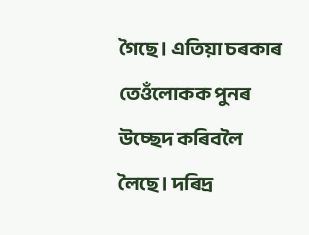গৈছে। এতিয়া চৰকাৰ তেওঁলোকক পুনৰ উচ্ছেদ কৰিবলৈ লৈছে। দৰিদ্ৰ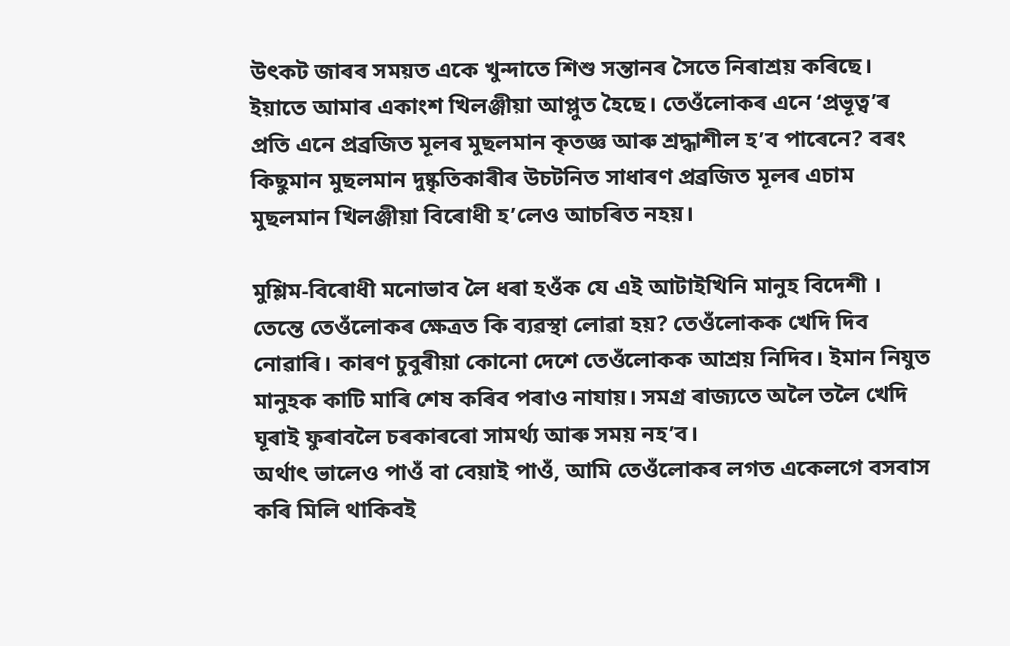উৎকট জাৰৰ সময়ত একে খুন্দাতে শিশু সন্তানৰ সৈতে নিৰাশ্ৰয় কৰিছে। ইয়াতে আমাৰ একাংশ খিলঞ্জীয়া আপ্লুত হৈছে। তেওঁলোকৰ এনে ‘প্ৰভূত্ব’ৰ প্ৰতি এনে প্ৰব্ৰজিত মূলৰ মুছলমান কৃতজ্ঞ আৰু শ্ৰদ্ধাশীল হ’ব পাৰেনে? বৰং কিছুমান মুছলমান দুষ্কৃতিকাৰীৰ উচটনিত সাধাৰণ প্ৰব্ৰজিত মূলৰ এচাম মুছলমান খিলঞ্জীয়া বিৰোধী হ’লেও আচৰিত নহয়।

মুশ্লিম-বিৰোধী মনোভাব লৈ ধৰা হওঁক যে এই আটাইখিনি মানুহ বিদেশী । তেন্তে তেওঁলোকৰ ক্ষেত্ৰত কি ব্যৱস্থা লোৱা হয়? তেওঁলোকক খেদি দিব নোৱাৰি। কাৰণ চুবুৰীয়া কোনো দেশে তেওঁলোকক আশ্ৰয় নিদিব। ইমান নিযুত মানুহক কাটি মাৰি শেষ কৰিব পৰাও নাযায়। সমগ্ৰ ৰাজ্যতে অলৈ তলৈ খেদি ঘূৰাই ফুৰাবলৈ চৰকাৰৰো সামৰ্থ্য আৰু সময় নহ’ব।
অৰ্থাৎ ভালেও পাওঁ বা বেয়াই পাওঁ, আমি তেওঁলোকৰ লগত একেলগে বসবাস কৰি মিলি থাকিবই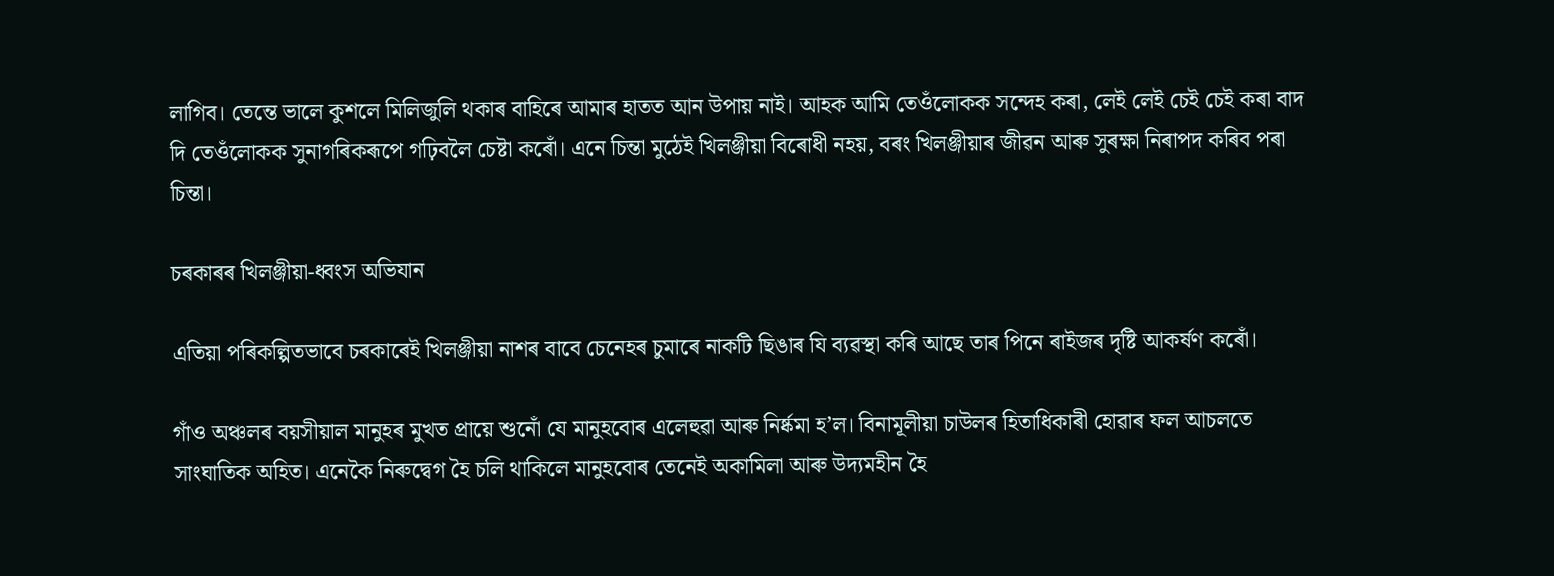লাগিব। তেন্তে ভালে কুশলে মিলিজুলি থকাৰ বাহিৰে আমাৰ হাতত আন উপায় নাই। আহক আমি তেওঁলোকক সন্দেহ কৰা, লেই লেই চেই চেই কৰা বাদ দি তেওঁলোকক সুনাগৰিকৰূপে গঢ়িবলৈ চেষ্টা কৰোঁ। এনে চিন্তা মুঠেই খিলঞ্জীয়া বিৰোধী নহয়, বৰং খিলঞ্জীয়াৰ জীৱন আৰু সুৰক্ষা নিৰাপদ কৰিব পৰা চিন্তা।

চৰকাৰৰ খিলঞ্জীয়া-ধ্বংস অভিযান

এতিয়া পৰিকল্পিতভাবে চৰকাৰেই খিলঞ্জীয়া নাশৰ বাবে চেনেহৰ চুমাৰে নাকটি ছিঙাৰ যি ব্যৱস্থা কৰি আছে তাৰ পিনে ৰাইজৰ দৃষ্টি আকৰ্ষণ কৰোঁ।

গাঁও অঞ্চলৰ বয়সীয়াল মানুহৰ মুখত প্ৰায়ে শুনোঁ যে মানুহবোৰ এলেহুৱা আৰু নিৰ্ষ্কমা হ’ল। বিনামূলীয়া চাউলৰ হিতাধিকাৰী হোৱাৰ ফল আচলতে সাংঘাতিক অহিত। এনেকৈ নিৰুদ্বেগ হৈ চলি থাকিলে মানুহবোৰ তেনেই অকামিলা আৰু উদ্যমহীন হৈ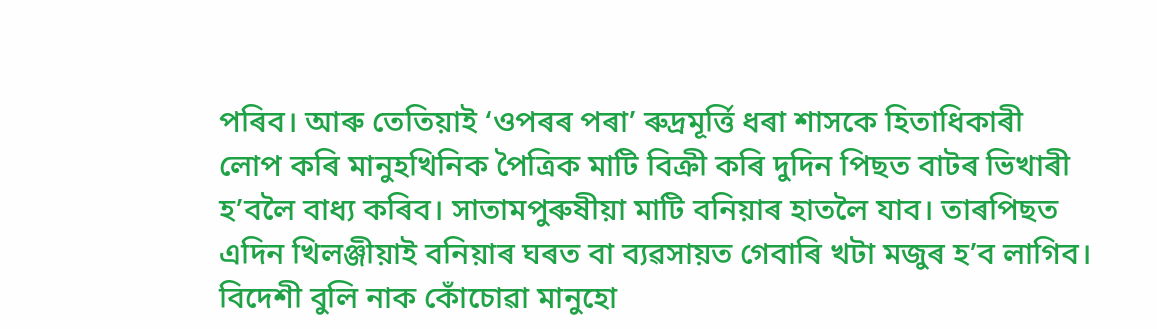পৰিব। আৰু তেতিয়াই ‘ওপৰৰ পৰা’ ৰুদ্ৰমূৰ্ত্তি ধৰা শাসকে হিতাধিকাৰী লোপ কৰি মানুহখিনিক পৈত্ৰিক মাটি বিক্ৰী কৰি দুদিন পিছত বাটৰ ভিখাৰী হ’বলৈ বাধ্য কৰিব। সাতামপুৰুষীয়া মাটি বনিয়াৰ হাতলৈ যাব। তাৰপিছত এদিন খিলঞ্জীয়াই বনিয়াৰ ঘৰত বা ব্যৱসায়ত গেবাৰি খটা মজুৰ হ’ব লাগিব। বিদেশী বুলি নাক কোঁচোৱা মানুহো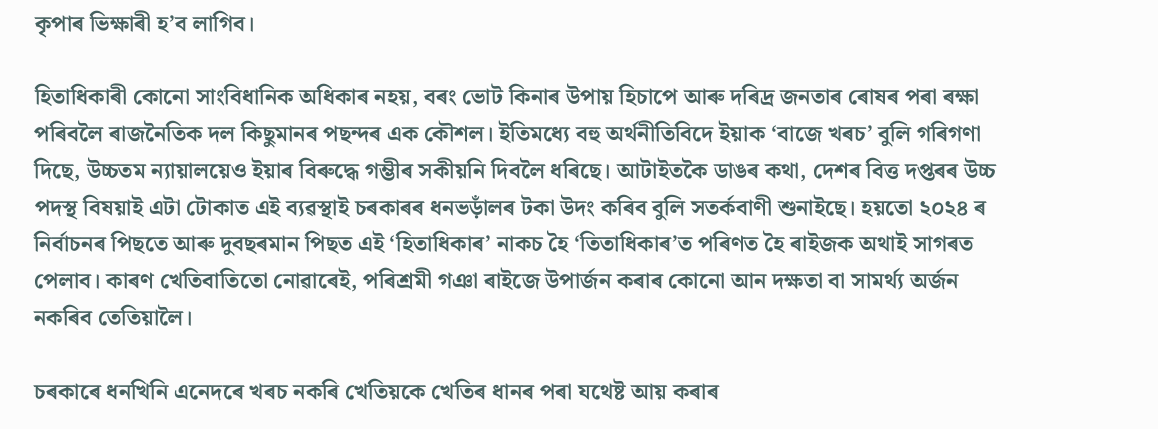কৃপাৰ ভিক্ষাৰী হ’ব লাগিব।

হিতাধিকাৰী কোনো সাংবিধানিক অধিকাৰ নহয়, বৰং ভোট কিনাৰ উপায় হিচাপে আৰু দৰিদ্ৰ জনতাৰ ৰোষৰ পৰা ৰক্ষা পৰিবলৈ ৰাজনৈতিক দল কিছুমানৰ পছন্দৰ এক কৌশল। ইতিমধ্যে বহু অৰ্থনীতিবিদে ইয়াক ‘বাজে খৰচ’ বুলি গৰিগণা দিছে, উচ্চতম ন্যায়ালয়েও ইয়াৰ বিৰুদ্ধে গম্ভীৰ সকীয়নি দিবলৈ ধৰিছে। আটাইতকৈ ডাঙৰ কথা, দেশৰ বিত্ত দপ্তৰৰ উচ্চ পদস্থ বিষয়াই এটা টোকাত এই ব্যৱস্থাই চৰকাৰৰ ধনভড়াঁলৰ টকা উদং কৰিব বুলি সতৰ্কবাণী শুনাইছে। হয়তো ২০২৪ ৰ নিৰ্বাচনৰ পিছতে আৰু দুবছৰমান পিছত এই ‘হিতাধিকাৰ’ নাকচ হৈ ‘তিতাধিকাৰ’ত পৰিণত হৈ ৰাইজক অথাই সাগৰত পেলাব। কাৰণ খেতিবাতিতো নোৱাৰেই, পৰিশ্ৰমী গঞা ৰাইজে উপাৰ্জন কৰাৰ কোনো আন দক্ষতা বা সামৰ্থ্য অৰ্জন নকৰিব তেতিয়ালৈ।

চৰকাৰে ধনখিনি এনেদৰে খৰচ নকৰি খেতিয়কে খেতিৰ ধানৰ পৰা যথেষ্ট আয় কৰাৰ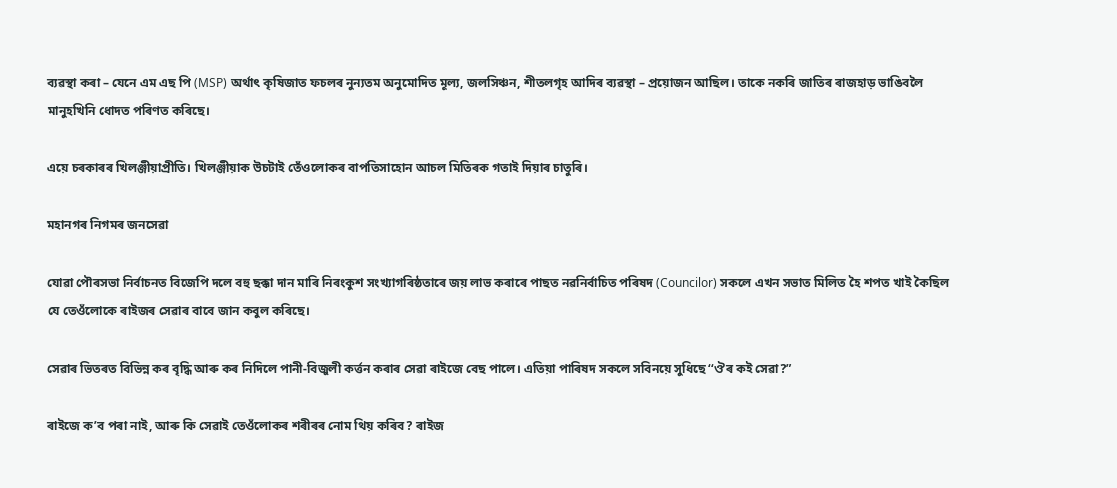ব্যৱস্থা কৰা – যেনে এম এছ পি (MSP) অৰ্থাৎ কৃষিজাত ফচলৰ নুন্যতম অনুমোদিত মূল্য, জলসিঞ্চন, শীতলগৃহ আদিৰ ব্যৱস্থা – প্ৰয়োজন আছিল। তাকে নকৰি জাতিৰ ৰাজহাড় ভাঙিবলৈ মানুহখিনি ধোদত পৰিণত কৰিছে।

এয়ে চৰকাৰৰ খিলঞ্জীয়াপ্ৰীতি। খিলঞ্জীয়াক উচটাই তেঁওলোকৰ বাপতিসাহোন আচল মিতিৰক গতাই দিয়াৰ চাতুৰি।

মহানগৰ নিগমৰ জনসেৱা

যোৱা পৌৰসভা নিৰ্বাচনত বিজেপি দলে বহু ছক্কা দান মাৰি নিৰংকুশ সংখ্যাগৰিষ্ঠতাৰে জয় লাভ কৰাৰে পাছত নৱনিৰ্বাচিত পৰিষদ (Councilor) সকলে এখন সভাত মিলিত হৈ শপত খাই কৈছিল যে তেওঁলোকে ৰাইজৰ সেৱাৰ বাবে জান কবুল কৰিছে।

সেৱাৰ ভিতৰত বিভিন্ন কৰ বৃদ্ধি আৰু কৰ নিদিলে পানী-বিজুলী কৰ্ত্তন কৰাৰ সেৱা ৰাইজে বেছ পালে। এতিয়া পাৰিষদ সকলে সবিনয়ে সুধিছে ‘‘ঔৰ কই সেৱা?”

ৰাইজে ক’ব পৰা নাই, আৰু কি সেৱাই তেওঁলোকৰ শৰীৰৰ নোম থিয় কৰিব? ৰাইজ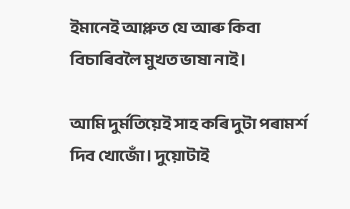ইমানেই আপ্লুত যে আৰু কিবা বিচাৰিবলৈ মুখত ভাষা নাই।

আমি দুৰ্মতিয়েই সাহ কৰি দুটা পৰামৰ্শ দিব খোজোঁ। দুয়োটাই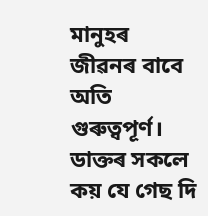মানুহৰ জীৱনৰ বাবে অতি গুৰুত্বপূৰ্ণ।
ডাক্তৰ সকলে কয় যে গেছ দি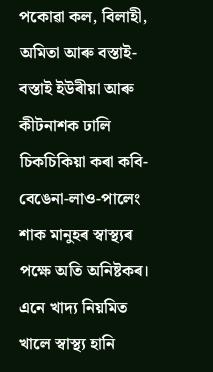পকোৱা কল, বিলাহী, অমিতা আৰু বস্তাই-বস্তাই ইউৰীয়া আৰু কীটনাশক ঢালি চিকচিকিয়া কৰা কবি-বেঙেনা-লাও-পালেং শাক মানুহৰ স্বাস্থ্যৰ পক্ষে অতি অনিষ্টকৰ। এনে খাদ্য নিয়মিত খালে স্বাস্থ্য হানি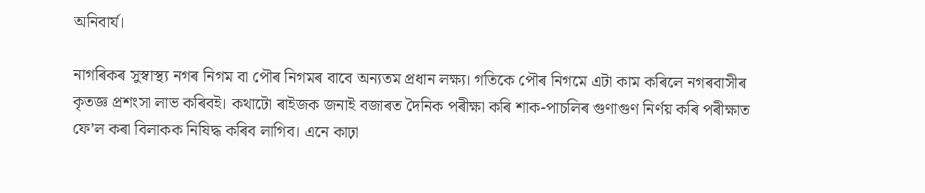অনিবাৰ্য।

নাগৰিকৰ সুস্বাস্থ্য নগৰ নিগম বা পৌৰ নিগমৰ বাবে অন্যতম প্ৰধান লক্ষ্য। গতিকে পৌৰ নিগমে এটা কাম কৰিলে নগৰবাসীৰ কৃতজ্ঞ প্ৰশংসা লাভ কৰিবই। কথাটো ৰাইজক জনাই বজাৰত দৈনিক পৰীক্ষা কৰি শাক-পাচলিৰ গুণাগুণ নিৰ্ণয় কৰি পৰীক্ষাত ফে’ল কৰা বিলাকক নিষিদ্ধ কৰিব লাগিব। এনে কাঢ়া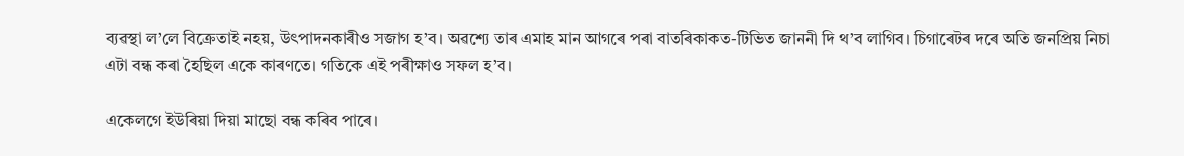ব্যৱস্থা ল’লে বিক্ৰেতাই নহয়, উৎপাদনকাৰীও সজাগ হ’ব। অৱশ্যে তাৰ এমাহ মান আগৰে পৰা বাতৰিকাকত-টিভিত জাননী দি থ’ব লাগিব। চিগাৰেটৰ দৰে অতি জনপ্ৰিয় নিচা এটা বন্ধ কৰা হৈছিল একে কাৰণতে। গতিকে এই পৰীক্ষাও সফল হ’ব।

একেলগে ইউৰিয়া দিয়া মাছো বন্ধ কৰিব পাৰে।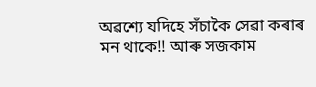অৱশ্যে যদিহে সঁচাকৈ সেৱা কৰাৰ মন থাকে!! আৰু সজকাম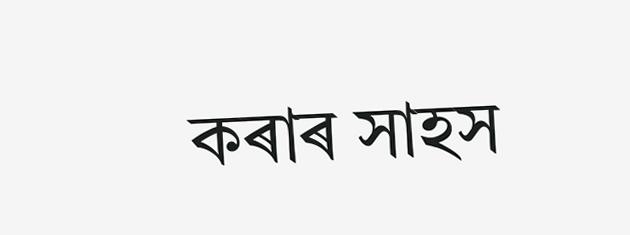কৰাৰ সাহস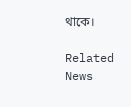থাকে।

Related News